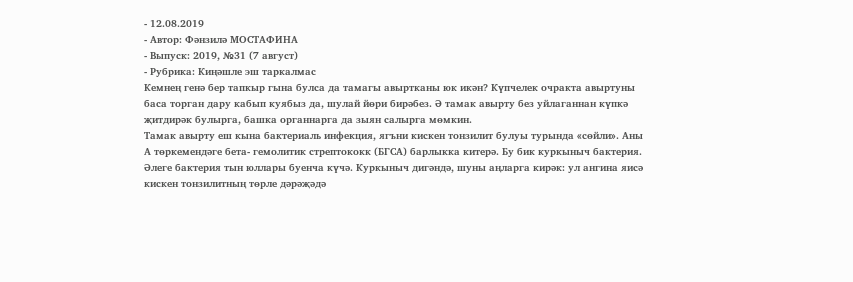- 12.08.2019
- Автор: Фәнзилә МОСТАФИНА
- Выпуск: 2019, №31 (7 август)
- Рубрика: Киңәшле эш таркалмас
Кемнең генә бер тапкыр гына булса да тамагы авыртканы юк икән? Күпчелек очракта авыртуны баса торган дару кабып куябыз да, шулай йөри бирәбез. Ә тамак авырту без уйлаганнан күпкә җитдирәк булырга, башка органнарга да зыян салырга мөмкин.
Тамак авырту еш кына бактериаль инфекция, ягъни кискен тонзилит булуы турында «сөйли». Аны А төркемендәге бета- гемолитик стрептококк (БГСА) барлыкка китерә. Бу бик куркыныч бактерия.
Әлеге бактерия тын юллары буенча күчә. Куркыныч дигәндә, шуны аңларга кирәк: ул ангина яисә кискен тонзилитның төрле дәрәҗәдә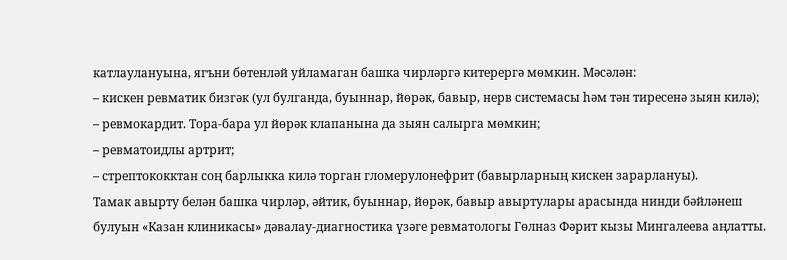катлаулануына, ягъни бөтенләй уйламаган башка чирләргә китерергә мөмкин. Мәсәлән:
– кискен ревматик бизгәк (ул булганда, буыннар, йөрәк, бавыр, нерв системасы һәм тән тиресенә зыян килә);
– ревмокардит. Тора-бара ул йөрәк клапанына да зыян салырга мөмкин;
– ревматоидлы артрит;
– стрептококктан соң барлыкка килә торган гломерулонефрит (бавырларның кискен зарарлануы).
Тамак авырту белән башка чирләр, әйтик, буыннар, йөрәк, бавыр авыртулары арасында нинди бәйләнеш булуын «Казан клиникасы» дәвалау-диагностика үзәге ревматологы Гөлназ Фәрит кызы Мингалеева аңлатты.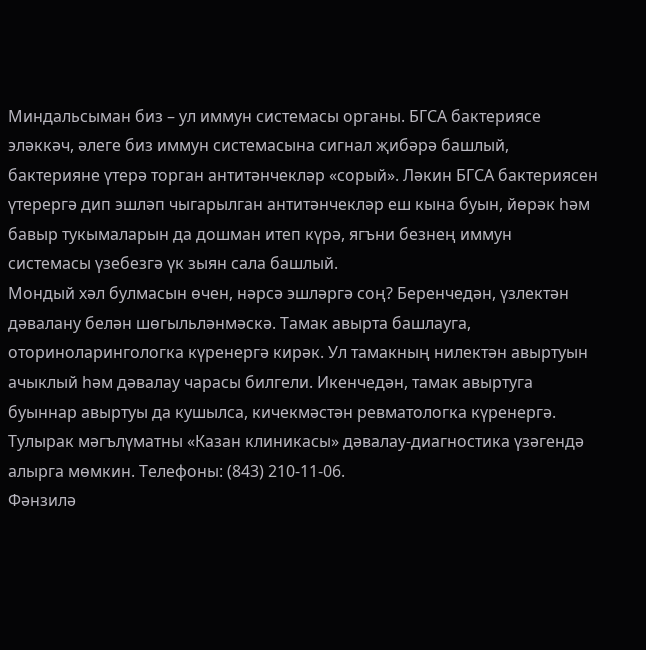Миндальсыман биз – ул иммун системасы органы. БГСА бактериясе эләккәч, әлеге биз иммун системасына сигнал җибәрә башлый, бактерияне үтерә торган антитәнчекләр «сорый». Ләкин БГСА бактериясен үтерергә дип эшләп чыгарылган антитәнчекләр еш кына буын, йөрәк һәм бавыр тукымаларын да дошман итеп күрә, ягъни безнең иммун системасы үзебезгә үк зыян сала башлый.
Мондый хәл булмасын өчен, нәрсә эшләргә соң? Беренчедән, үзлектән дәвалану белән шөгыльләнмәскә. Тамак авырта башлауга, оториноларингологка күренергә кирәк. Ул тамакның нилектән авыртуын ачыклый һәм дәвалау чарасы билгели. Икенчедән, тамак авыртуга буыннар авыртуы да кушылса, кичекмәстән ревматологка күренергә.
Тулырак мәгълүматны «Казан клиникасы» дәвалау-диагностика үзәгендә алырга мөмкин. Телефоны: (843) 210-11-06.
Фәнзилә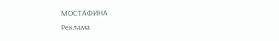МОСТАФИНА
Реклама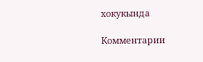хокукында

Комментарии